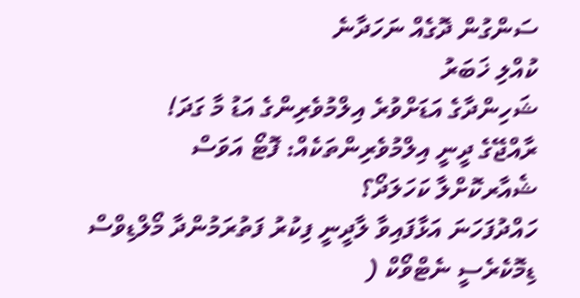ސަންގުން ދޮގެއް ނަހަދާނެ
ކުއްލި ޚަބަރު
ޝަހިންދާގެ އަޑަށްވުރެ އިލްމުވެރިންގެ އަޑު މާ ގަދަ!
ރާއްޖޭގެ ދީނީ އިލްމުވެރިންތަކެއް: ފޮޓޯ އަވަސް
ޝެއާރކޮށްލާ ކަހަލަދޯ؟
ހައްދުފަހަނަ އަޅާފައިވާ ލާދީނީ ފިކުރު ފަތުރަމުންދާ މޯލްޑިވްސް ޑިމޮކެރެސީ ނެޓްވޯކް (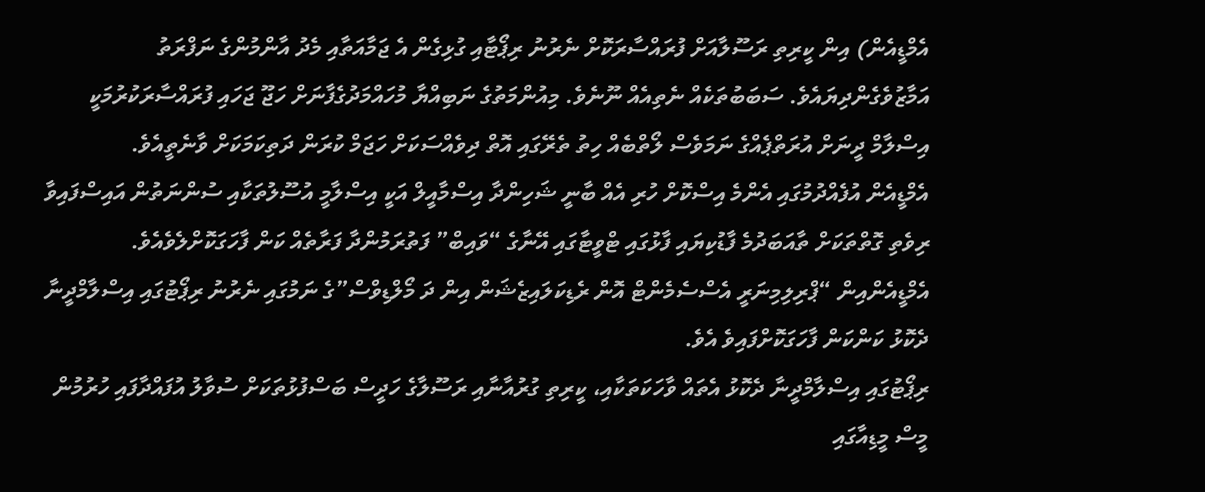އެމްޑީއެން) އިން ކީރިތި ރަސޫލާއަށް ފުރައްސާރަކޮށް ނެރުނު ރިޕޯޓާއި ގުޅިގެން އެ ޖަމާއަތާއި މެދު އާންމުންގެ ނަފްރަތު އަމާޒުވެގެންދިޔައެވެ. ސަބަބުތަކެއް ނެތިއެއް ނޫނެވެ. މިއުންމަތުގެ ނަބިއްޔާ މުހައްމަދުގެފާނަށް ހަޖޫ ޖަހައި ފުރައްސާރަކުރުމަކީ އިސްލާމް ދީނަށް އުރަތްޕެއްގެ ނަމަވެސް ލޯތްބެއް ހިތު ތެރޭގައި އޮތް ދިވެއްސަކަށް ހަޖަމް ކުރަން ދަތިކަމަކަށް ވާނެތީއެވެ.
އެމްޑީއެން އުފެއްދުމުގައި އެންމެ އިސްކޮށް ހުރި އެއް ބާނީ ޝަހިންދާ އިސްމާއީލް އަކީ އިސްލާމީ އުސޫލުތަކާއި ސުންނަތުން އައިސްފައިވާ ރިވެތި ގޮތްތަކަށް ތާއަބަދުމެ ފާޑުކިޔައި ފާޅުގައި ޓްވީޓާގައި އޭނާގެ “ވައިބް” ފަތުރަމުންދާ ފަރާތެއް ކަން ފާހަގަކޮށްލެވެއެވެ.
އެމްޑީއެންއިން “ޕްރިލިމިނަރީ އެސްސެމެންޓް އޮން ރެޑިކަލައިޒެޝަން އިން ދަ މޯލްޑިވްސް”ގެ ނަމުގައި ނެރުނު ރިޕޯޓުގައި އިސްލާމްދީނާ ދެކޮޅު ކަންކަން ފާހަގަކޮށްފައިވެ އެވެ.
ރިޕޯޓުގައި އިސްލާމްދީނާ ދެކޮޅު އެތައް ވާހަކަތަކާއި، ކީރިތި ގުރުއާނާއި ރަސޫލާގެ ހަދީސް ބަސްފުޅުތަކަށް ސުވާލު އުފައްދާފައި ހުރުމުން މީސް މީޑިއާގައި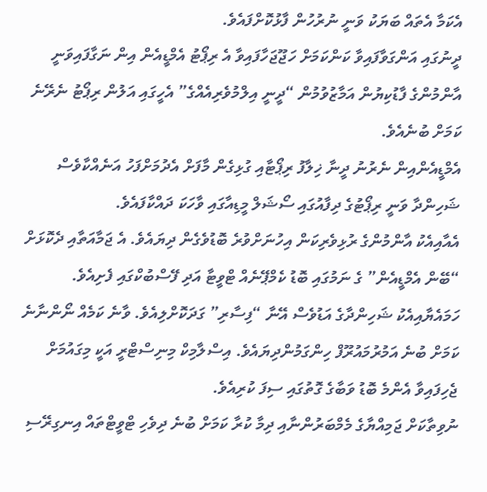އެކަމާ އެތައް ބަޔަކު ވަނީ ނުރުހުން ފާޅުކޮށްފައެވެ.
ދީނުގައި އަންގަވާފައިވާ ކަންކަމަށް ހަޖޫޖަހާފައިވާ އެ ރިޕޯޓު އެމްޑީއެން އިން ނަގާފައިވަނީ އާންމުންގެ ފާޑުކިޔުން އަމާޒުވުމުން “ދީނީ އިލްމުވެރިއެއްގެ” އެހީގައި އަލުން ރިޕޯޓު ނެރޭނެ ކަމަށް ބުނެއެވެ.
އެމްޑީއެންއިން ނެރުނު ދީނާ ޚިލާފު ރިޕޯޓާއި ގުޅިގެން މާފަށް އެދުމަށްފަހު އަނެއްކާވެސް ޝަހިންދާ ވަނީ ރިޕޯޓުގެ ދިފާއުގައި ސޯޝަލް މީޑިއާގައި ވާހަކަ ދައްކާފައެވެ.
އެއާއިއެކު އާންމުންގެ ރުޅިވެރިކަން އިހުނަށްވުރެ ބޮޑުވެގެން ދިޔައެވެ. އެ ޖަމާއަތާއި ދެކޮޅަށް “ބޭން އެމްޑީއެން” ގެ ނަމުގައި ބޮޑު ކެމްޕޭނެއް ޓްވީޓާ އަދި ފޭސްބުކްގައި ފެށިއެވެ.
ހަމައެޔާއިއެކު ޝަހިންދާގެ އަޑުވެސް އޭނާ “ފިސާރި” ގަދަކޮށްލިއެވެ. ވާނެ ކަމެއް ނޯންނާނެ ކަމަށް ބުނެ އަމުރުމައުރޫފް ހިންގަމުންދިޔައެވެ. އިސްލާމިކް މިނިސްޓްރީ އަކީ މިގައުމަށް ޖެހިފައިވާ އެންމެ ބޮޑު ވަބާގެ ގޮތުގައި ސިފަ ކުރިއެވެ.
ނުވިތާކަށް ޖަމިއްޔާގެ މެމްބަރުންނާއި ދިމާ ކުރާ ކަމަށް ބުނެ ދިވެހި ޓްވީޓްތައް އިނގިރޭސި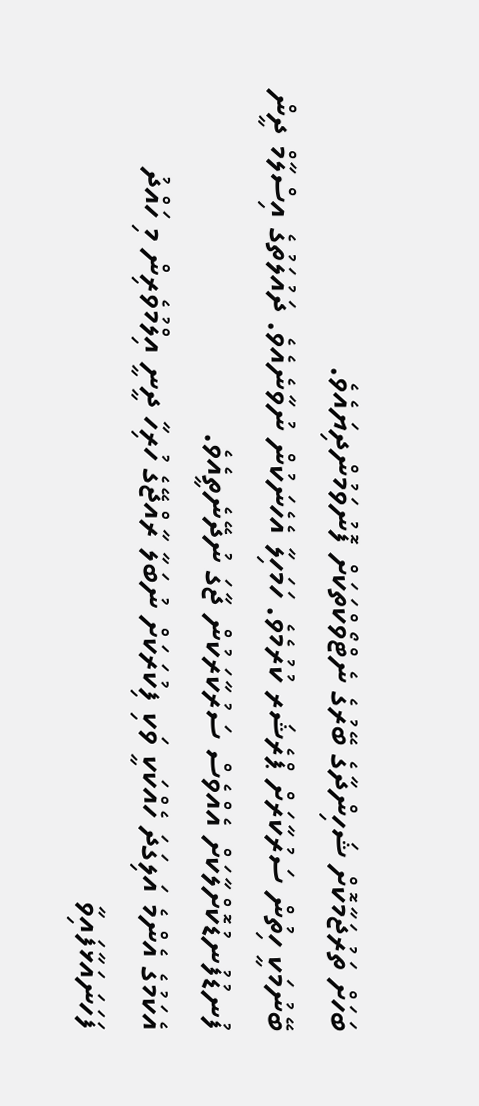ބަހަށް ތަރުޖަމާކޮށް ޝަހިންދާގެ ބޭރުގެ ނެޓްވޯކްތަކަށް ފޮނުވަމުންދިޔައެވެ.
ބޭނުމަކީ ހިތުން ސަރުކާރަށް ޕްރެޝަރ ކުރުމެވެ. ހަމަހިލާ އެހެނަކުން ނުވާނެއެވެ. ދައުލަތުގެ އިސްލާމް ދީން ފުނޑުފުނޑުކޮށްލާކަށް އެއްވެސް ސަރުކާރަކުން ޖާގަ ނުދޭނެތީއެވެ.
އެކަމުގެ އެންމެ އަލިގަދަ ހެއްކަކީ ވަކި ފިކުރަކަށް ނުބަލާ ރާއްޖޭގެ ހުރިހާ ދީނީ އިލްމުވެރިން މި ހައްދު ފަހަނައަޅާފައިވާ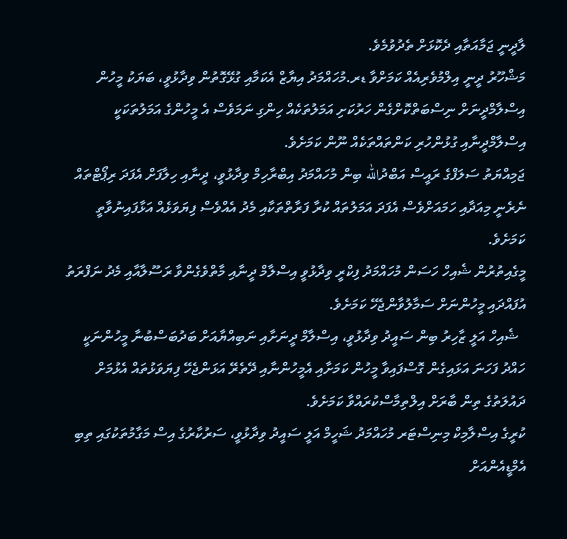ލާދީނީ ޖަމާއަތާއި ދެކޮޅަށް ތެދުވުމެވެ.
މަޝްހޫރު ދީނީ އިލްމުވެރިއެއް ކަމަށްވާ ޑރ.މުހައްމަދު އިޔާޒް އެކަމާއި ގުޅޭގޮތުން ވިދާޅުވީ، ބަޔަކު މީހުން އިސްލާމްދީނަށް ނިސްބަތްކޮށްގެން ހަރުކަށި އަމަލުތަކެއް ހިންގި ނަމަވެސް އެ މީހުންގެ އަމަލުތަކަކީ އިސްލާމްދީނާއި ގުޅުންހުރި ކަންތައްތަކެއް ނޫން ކަމަށެވެ.
ޖަމިއްޔަތު ސަލަފްގެ ރައީސް އަބްދުالله ބިން މުހައްމަދު އިބްރާހިމް ވިދާޅުވީ، ދީނާއި ހިލާފަށް އެފަދަ ރިޕޯޓްތައް ނެރެނީ މިއަދާއި ހަމައަށްވެސް އެފަދަ އަމަލުތައް ކުރާ ފަރާތްތަކާއި މެދު އެއްވެސް ފިޔަވަޅެއް އަޅާފައިނުވާތީ ކަމަށެވެ.
މީގެއިތުރުން ޝެއިހް ހަސަން މުހައްމަދު ފިކްރީ ވިދާޅުވީ އިސްލާމް ދީނާއި މާތްވެގެންވާ ރަސޫލާއާއި މެދު ނަފްރަތު އުފައްދައި މީހުންނަށް ސަމާލުވާންޖެހޭ ކަމަށެވެ.
  ޝެއިހް އަލީ ޒާހިރު ބިން ސައީދު ވިދާޅުވީ، އިސްލާމް ދީނަށާއި ނަބިއްޔާއަށް ބަދުބަސްބުނާ މީހުންނަކީ ހައްދު ފަހަނަ އަޅައިގެން ގޮސްފައިވާ މީހުން ކަމަށާއި އެމީހުންނާއި ދޭތެރޭ އަޅަންޖެހޭ ފިޔަވަޅުތައް އެޅުމަށް ދައުލަތުގެ ތިން ބާރަށް އިލްތިމާސްކުރައްވާ ކަމަށެވެ.
ކުރީގެ އިސްލާމިކް މިނިސްޓަރ މުހައްމަދު ޝަހީމް އަލީ ސައީދު ވިދާޅުވީ، ސަރުކާރުގެ އިސް މަގާމުތަކުގައި ތިބި އެމްޑީއެންއަށް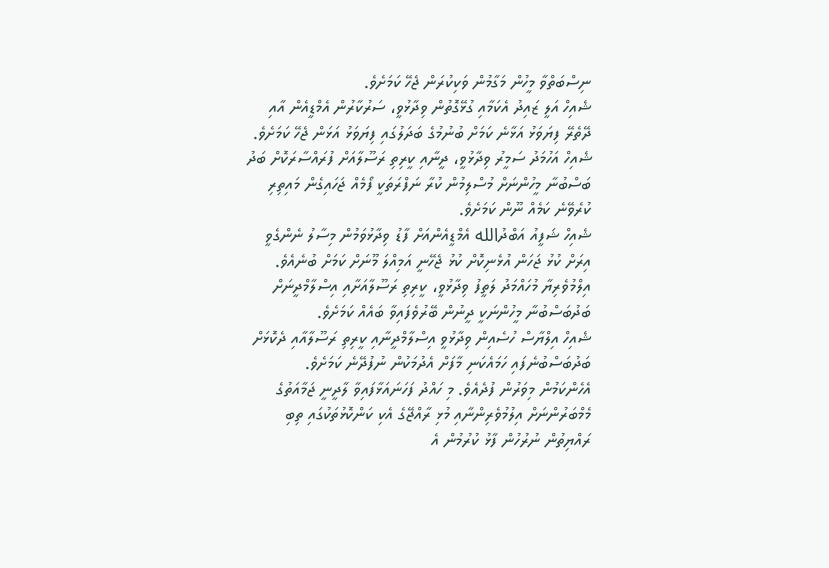ނިސްބަތްވާ މީހުން މަގާމުން ވަކިކުރަން ޖެހޭ ކަމަށެވެ.
ޝެއިހް އަލީ ޒައިދު އެކަމާއި ގުޅޭގޮތުން ވިދާޅުވީ، ސަރުކާރުން އެމްޑީއެން އާއި ދޭތެރޭ ފިޔަވަޅު އަޅާނެ ކަމަށް ބުނުމުގެ ބަދަލުގައި ފިޔަވަޅު އަޅަން ޖެހޭ ކަމަށެވެ.
ޝެއިހް އަހުމަދު ސަމީރު ވިދާޅުވީ، ދީނާއި ކީރިތި ރަސޫލާއަށް ފުރައްސާރަކޮށް ބަދު ބަސްބުނާ މީހުންނަށް މުސްލިމުން ކުރާ ނަފްރަތަކީ ފޯމެއް ޖަހައިގެން މައިތިރި ކުރެވޭނެ ކަމެއް ނޫން ކަމަށެވެ.
ޝެއިހް ޝަފީއު އަބްދުالله އެމްޑީއެންއަށް ފާޑު ވިދާޅުވަމުން މިސާލު ނެންގެވީ އިރަށް ކުޅު ޖަހަން އުޅެނިކޮށް ކުޅު ޖެހޭނީ އަމިއްލަ މޫނަށް ކަމަށް ބުނެއެވެ. އިލްމުވެރިޔާ މުހައްމަދު ލަތީފު ވިދާޅުވީ، ކީރިތި ރަސޫލާއަށާއި އިސްލާމްދީނަށް ބަދުބަސްބުނާ މީހުންނަކީ ދީނުން ބޭރުވެފައިވާ ބައެއް ކަމަށެވެ.
ޝެއިހް އިލްޔާސް ހުސެއިން ވިދާޅުވީ އިސްލާމްދީނާއި ކީރިތި ރަސޫލާއާއި ދެކޮޅަށް ބަދުބަސްބުނެފައި ހަމައެކަނި މާފަށް އެދުމަކުން ނުފުދޭނެ ކަމަށެވެ.
އެހެންކަމުން މިވަރުން ފުދެއެވެ. މި ހައްދު ފަހަނައަޅާފައިވާ ލާދީނީ ޖަމާއަތުގެ މެމްބަރުންނަށް އިލުމުވެރިންނާއި މުޅި ރާއްޖޭގެ އެކި ކަންކޮޅުތަކުގައި ތިބި ރައްޔިތުން ނުރުހުން ފާޅު ކުރުމުން އެ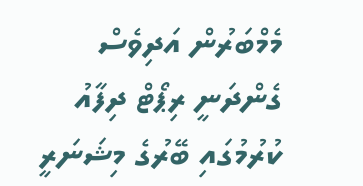މެމްބަރުން އަދިވެސް ގެންދަނީ ރިޕޯޓް ދިފާއު ކުރުމުގައި ބޭރުގެ މިޝަނަރީ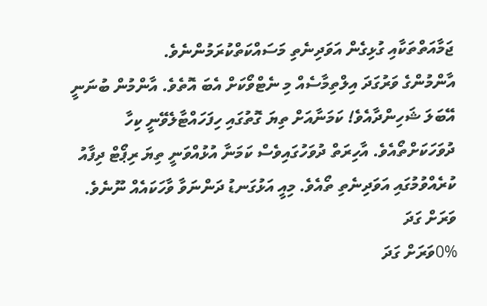ޖަމާއަތްތަކާއި ގުޅިގެން އަވަދިނެތި މަސައްކަތްކުރަމުންނެވެ.
އާންމުންގެ ވަރުގަދަ އިލްތިމާސެއް މި ނެޓްވޯކަށް އެބަ އޮތެވެ. އާންމުން ބުނަނީ އޭބަލަ ޝަހިންދާއެވެ! ކަމަނާއަށް ތިޔަ ގޮތުގައި ހިފަހައްޓާލެވޭނީ ކިހާ ދުވަހަކަށްތޯއެވެ. އާހިރަތް ދުވަހުގައިވެސް ކަމަނާ އުޅުއްވަނީ ތިޔަ ރިޕޯޓް ދިފާއު ކުރެއްވުމުގައި އަވަދިނެތި ތޯއެވެ. މިއީ އަޅުގަނޑު ދަންނަވާ ވާހަކައެއް ނޫނެވެ.
ވަރަށް ގަދަ
0%ވަރަށް ގަދަ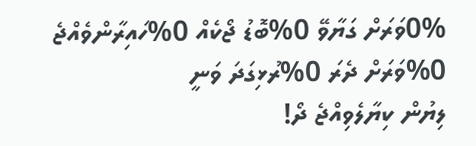0%ވަރަށް ގަޔާވޭ 0%ބޮޑު ޖޯކެއް 0%ހައިރާންވެއްޖެ 0%ވަރަށް ދެރަ 0%ރުޅިގަދަ ވަނީ
ލިޔުން ކިޔާލެވިއްޖެ ދޯ!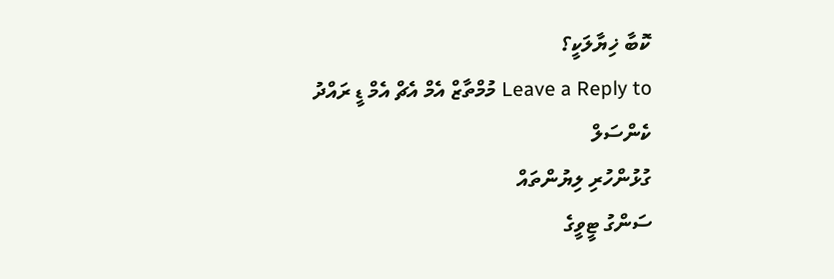ކޮބާ ޚިޔާލަކީ؟
Leave a Reply to މުމްތާޒް އެމް އެޗް އެމް ޑީ ރައްދު ކެންސަލް
ގުޅުންހުރި ލިޔުންތައް
ސަންގު ޓީވީގެ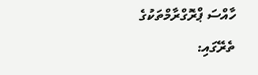ހާއްސަ ޕްރޮގްރާމްތަކުގެ ތެރޭގައި: